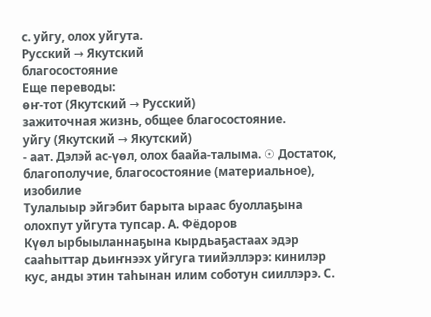с. уйгу, олох уйгута.
Русский → Якутский
благосостояние
Еще переводы:
өҥ-тот (Якутский → Русский)
зажиточная жизнь, общее благосостояние.
уйгу (Якутский → Якутский)
- аат. Дэлэй ас-үөл, олох баайа-талыма. ☉ Достаток, благополучие, благосостояние (материальное), изобилие
Тулалыыр эйгэбит барыта ыраас буоллаҕына олохпут уйгута тупсар. А. Фёдоров
Күөл ырбыыланнаҕына кырдьаҕастаах эдэр сааһыттар дьиҥнээх уйгуга тиийэллэрэ: кинилэр кус, анды этин таһынан илим соботун сииллэрэ. С.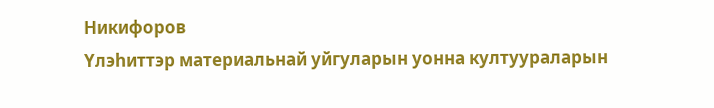Никифоров
Үлэһиттэр материальнай уйгуларын уонна култуураларын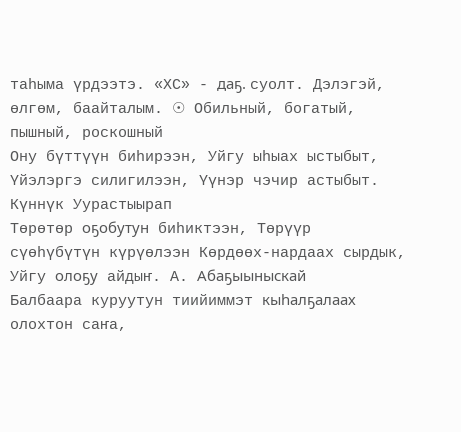таһыма үрдээтэ. «ХС» - даҕ. суолт. Дэлэгэй, өлгөм, баайталым. ☉ Обильный, богатый, пышный, роскошный
Ону бүттүүн биһирээн, Уйгу ыһыах ыстыбыт, Үйэлэргэ силигилээн, Үүнэр чэчир астыбыт. Күннүк Уурастыырап
Төрөтөр оҕобутун биһиктээн, Төрүүр сүөһүбүтүн күрүөлээн Көрдөөх-нардаах сырдык, Уйгу олоҕу айдыҥ. А. Абаҕыыныскай
Балбаара куруутун тиийиммэт кыһалҕалаах олохтон саҥа,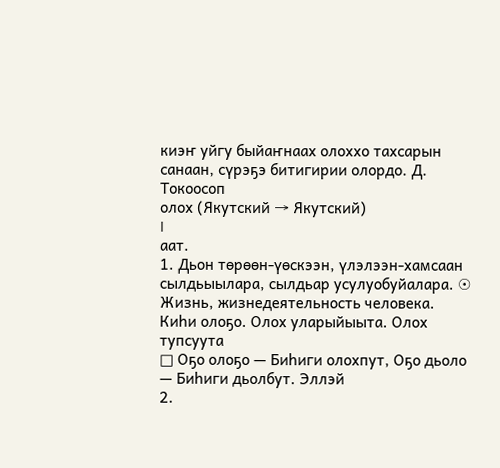киэҥ уйгу быйаҥнаах олоххо тахсарын санаан, сүрэҕэ битигирии олордо. Д. Токоосоп
олох (Якутский → Якутский)
I
аат.
1. Дьон төрөөн-үөскээн, үлэлээн-хамсаан сылдьыылара, сылдьар усулуобуйалара. ☉ Жизнь, жизнедеятельность человека. Киһи олоҕо. Олох уларыйыыта. Олох тупсуута
□ Оҕо олоҕо — Биһиги олохпут, Оҕо дьоло — Биһиги дьолбут. Эллэй
2.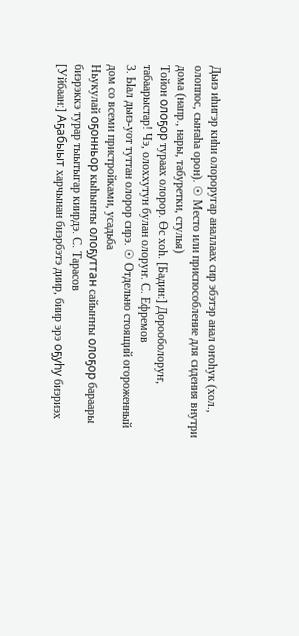Дьиэ иһигэр киһи олороругар аналлаах сир эбэтэр анал оҥоһук (хол., олоппос, сыҥаһа орон). ☉ Место или приспособление для сидения внутри дома (напр., нары, табуретки, стулья)
Тойон олоҕор тураах олорор. Өс хоһ. [Бадин:] Дорооболоруҥ, табаарыстар! Чэ, олоххутун булан олоруҥ. С. Ефремов
3. Ыал дьиэ-уот туттан олорор сирэ. ☉ Отдельно стоящий огороженный дом со всеми пристройками, усадьба
Ньукулай оҕонньор кыһыҥҥы олоҕуттан сайыҥҥы олоҕор бараары биэрэккэ турар тыытыгар киирдэ. С. Тарасов
[Уйбаан:] Аҕабыыт харчынан биэрбэтэ диир, биир эрэ оҕуһу биэриэх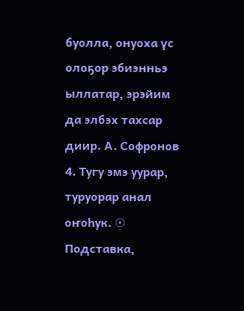буолла, онуоха үс олоҕор эбиэнньэ ыллатар, эрэйим да элбэх тахсар диир. А. Софронов
4. Тугу эмэ уурар, туруорар анал оҥоһук. ☉ Подставка,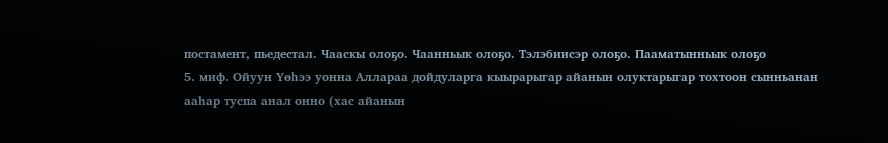постамент, пьедестал. Чааскы олоҕо. Чаанньык олоҕо. Тэлэбиисэр олоҕо. Пааматынньык олоҕо
5. миф. Ойуун Үөһээ уонна Аллараа дойдуларга кыырарыгар айанын олуктарыгар тохтоон сынньанан ааһар туспа анал онно (хас айанын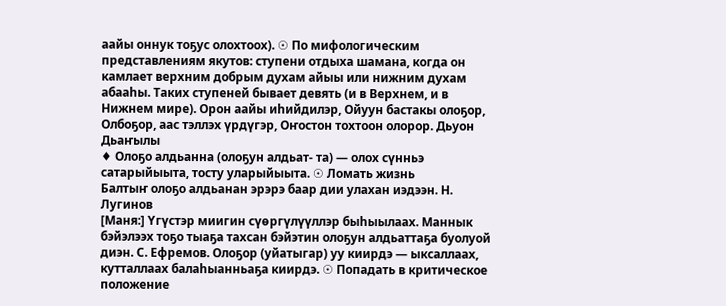аайы оннук тоҕус олохтоох). ☉ По мифологическим представлениям якутов: ступени отдыха шамана, когда он камлает верхним добрым духам айыы или нижним духам абааһы. Таких ступеней бывает девять (и в Верхнем, и в Нижнем мире). Орон аайы иһийдилэр, Ойуун бастакы олоҕор, Олбоҕор, аас тэллэх үрдүгэр, Оҥостон тохтоон олорор. Дьуон Дьаҥылы
♦ Олоҕо алдьанна (олоҕун алдьат- та) — олох сүнньэ сатарыйыыта, тосту уларыйыыта. ☉ Ломать жизнь
Балтыҥ олоҕо алдьанан эрэрэ баар дии улахан иэдээн. Н. Лугинов
[Маня:] Үгүстэр миигин сүөргүлүүллэр быһыылаах. Маннык бэйэлээх тоҕо тыаҕа тахсан бэйэтин олоҕун алдьаттаҕа буолуой диэн. С. Ефремов. Олоҕор (уйатыгар) уу киирдэ — ыксаллаах, кутталлаах балаһыанньаҕа киирдэ. ☉ Попадать в критическое положение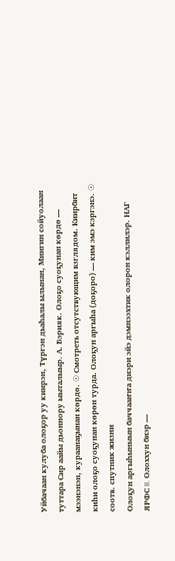Уйбачаан кулуба олоҕор уу киирэн, Түргэн дьаһалы ылынан, Миигин сойуолаан туттара Сир аайы дьоннору ыыталыыр. А. Бэрияк. Олоҕо суоҕунан көрдө — мээнэнэн, кураанаҕынан көрдө. ☉ Смотреть отсутствующим взглядом. Киирбит киһи олоҕо суоҕунан көрөн турда. Олоҕун аргыһа (доҕоро) — ким эмэ кэргэнэ. ☉ соотв. спутник жизни
Олоҕун аргыһыныын баччааҥҥа диэри эйэ дэмнээхтик олорон кэллилэр. НАГ ЯРФС II. Олоххун биэр —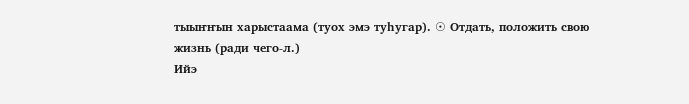тыыҥҥын харыстаама (туох эмэ туһугар). ☉ Отдать, положить свою жизнь (ради чего-л.)
Ийэ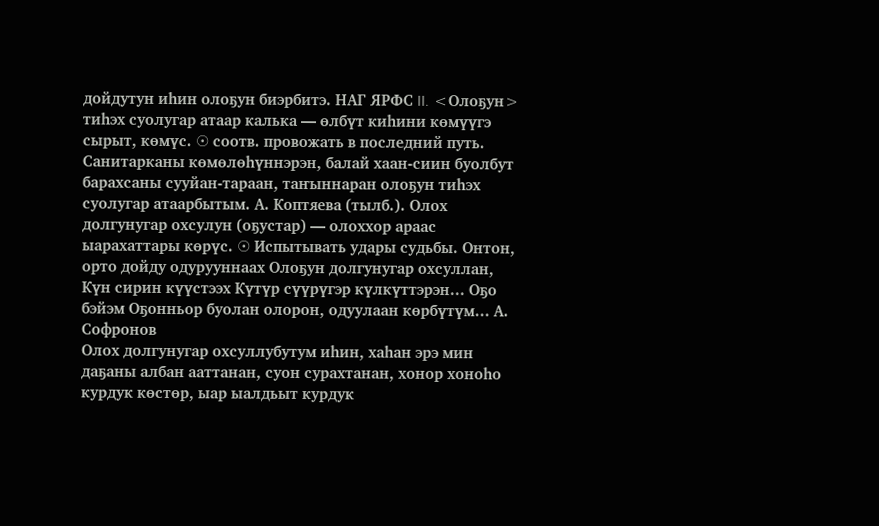дойдутун иһин олоҕун биэрбитэ. НАГ ЯРФС II. <Олоҕун> тиһэх суолугар атаар калька — өлбүт киһини көмүүгэ сырыт, көмүс. ☉ соотв. провожать в последний путь. Санитарканы көмөлөһүннэрэн, балай хаан-сиин буолбут барахсаны сууйан-тараан, таҥыннаран олоҕун тиһэх суолугар атаарбытым. А. Коптяева (тылб.). Олох долгунугар охсулун (оҕустар) — олоххор араас ыарахаттары көрүс. ☉ Испытывать удары судьбы. Онтон, орто дойду одурууннаах Олоҕун долгунугар охсуллан, Күн сирин күүстээх Күтүр сүүрүгэр күлкүттэрэн… Оҕо бэйэм Оҕонньор буолан олорон, одуулаан көрбүтүм… А. Софронов
Олох долгунугар охсуллубутум иһин, хаһан эрэ мин даҕаны албан ааттанан, суон сурахтанан, хонор хоноһо курдук көстөр, ыар ыалдьыт курдук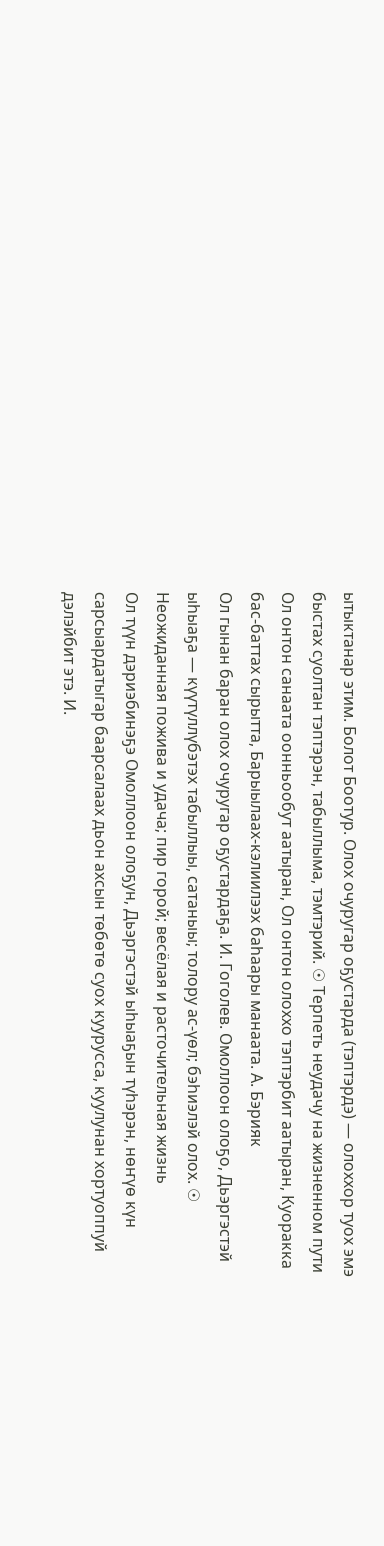ытыктанар этим. Болот Боотур. Олох очуругар оҕустарда (тэптэрдэ) — олоххор туох эмэ быстах суолтан тэптэрэн, табыллыма, тэмтэрий. ☉ Терпеть неудачу на жизненном пути
Ол онтон санаата оонньообут аатыран, Ол онтон олоххо тэптэрбит аатыран, Куоракка бас-баттах сырытта, Барыылаах-кэлиилээх баһаары манаата. А. Бэрияк
Ол гынан баран олох очуругар оҕустардаҕа. И. Гоголев. Омоллоон олоҕо, Дьэргэстэй ыһыаҕа — күүтүллүбэтэх табыллыы, сатаныы; толору ас-үөл; бэһиэлэй олох. ☉ Неожиданная пожива и удача; пир горой; весёлая и расточительная жизнь
Ол түүн дэриэбинэҕэ Омоллоон олоҕун, Дьэргэстэй ыһыаҕын түһэрэн, нөҥүө күн сарсыардатыгар баарсалаах дьон ахсын төбөтө суох куурусса, куулунан хортуоппуй дэлэйбит этэ. И.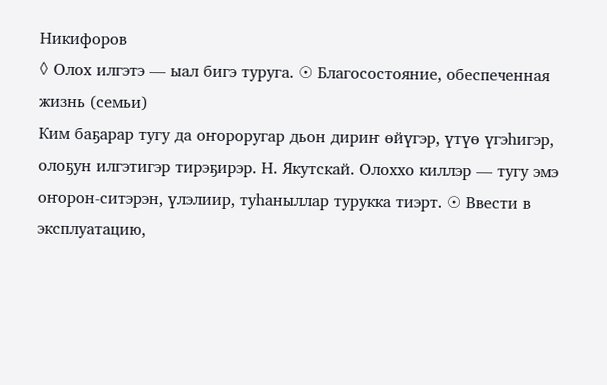Никифоров
◊ Олох илгэтэ — ыал бигэ туруга. ☉ Благосостояние, обеспеченная жизнь (семьи)
Ким баҕарар тугу да оҥороругар дьон дириҥ өйүгэр, үтүө үгэһигэр, олоҕун илгэтигэр тирэҕирэр. Н. Якутскай. Олоххо киллэр — тугу эмэ оҥорон-ситэрэн, үлэлиир, туһаныллар турукка тиэрт. ☉ Ввести в эксплуатацию,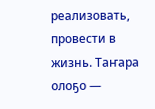реализовать, провести в жизнь. Таҥара олоҕо —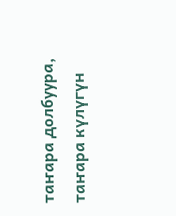таҥара долбуура, таҥара күлүгүн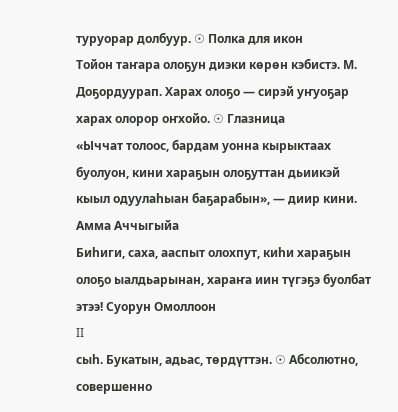туруорар долбуур. ☉ Полка для икон
Тойон таҥара олоҕун диэки көрөн кэбистэ. М. Доҕордуурап. Харах олоҕо — сирэй уҥуоҕар харах олорор оҥхойо. ☉ Глазница
«Ыччат толоос, бардам уонна кырыктаах буолуон, кини хараҕын олоҕуттан дьиикэй кыыл одуулаһыан баҕарабын», — диир кини. Амма Аччыгыйа
Биһиги, саха, ааспыт олохпут, киһи хараҕын олоҕо ыалдьарынан, хараҥа иин түгэҕэ буолбат этээ! Суорун Омоллоон
II
сыһ. Букатын, адьас, төрдүттэн. ☉ Абсолютно, совершенно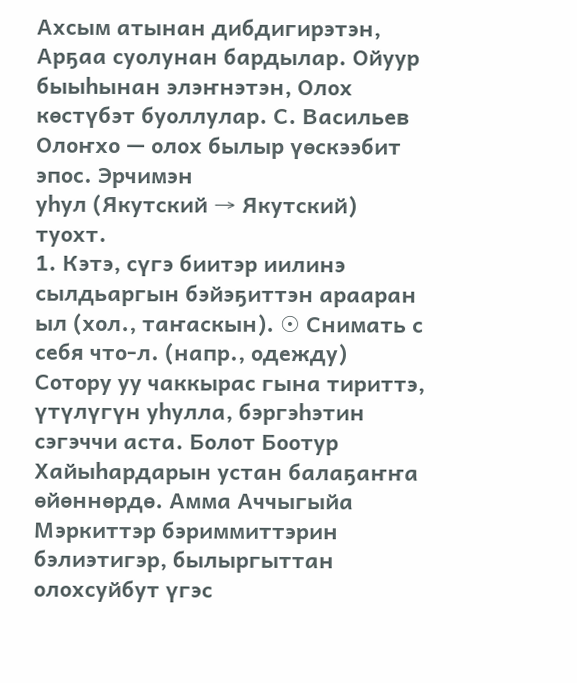Ахсым атынан дибдигирэтэн, Арҕаа суолунан бардылар. Ойуур быыһынан элэҥнэтэн, Олох көстүбэт буоллулар. С. Васильев
Олоҥхо — олох былыр үөскээбит эпос. Эрчимэн
уһул (Якутский → Якутский)
туохт.
1. Кэтэ, сүгэ биитэр иилинэ сылдьаргын бэйэҕиттэн арааран ыл (хол., таҥаскын). ☉ Снимать с себя что-л. (напр., одежду)
Сотору уу чаккырас гына тириттэ, үтүлүгүн уһулла, бэргэһэтин сэгэччи аста. Болот Боотур
Хайыһардарын устан балаҕаҥҥа өйөннөрдө. Амма Аччыгыйа
Мэркиттэр бэриммиттэрин бэлиэтигэр, былыргыттан олохсуйбут үгэс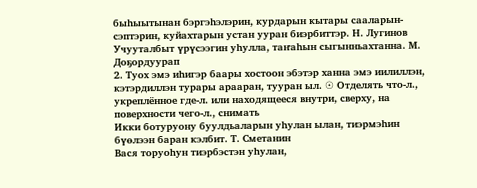быһыытынан бэргэһэлэрин, курдарын кытары сааларын-сэптэрин, куйахтарын устан ууран биэрбиттэр. Н. Лугинов
Учууталбыт үрүсээгин уһулла, таҥаһын сыгынньахтанна. М. Доҕордуурап
2. Туох эмэ иһигэр баары хостоон эбэтэр ханна эмэ иилиллэн, кэтэрдиллэн турары арааран, тууран ыл. ☉ Отделять что-л., укреплённое где-л. или находящееся внутри, сверху, на поверхности чего-л., снимать
Икки ботуруону буулдьаларын уһулан ылан, тиэрмэһин бүөлээн баран кэлбит. Т. Сметанин
Вася торуоһун тиэрбэстэн уһулан,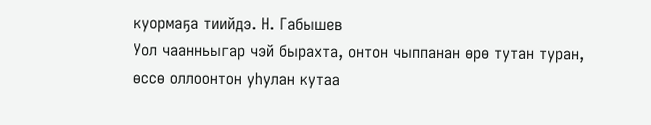куормаҕа тиийдэ. Н. Габышев
Уол чаанньыгар чэй бырахта, онтон чыппанан өрө тутан туран, өссө оллоонтон уһулан кутаа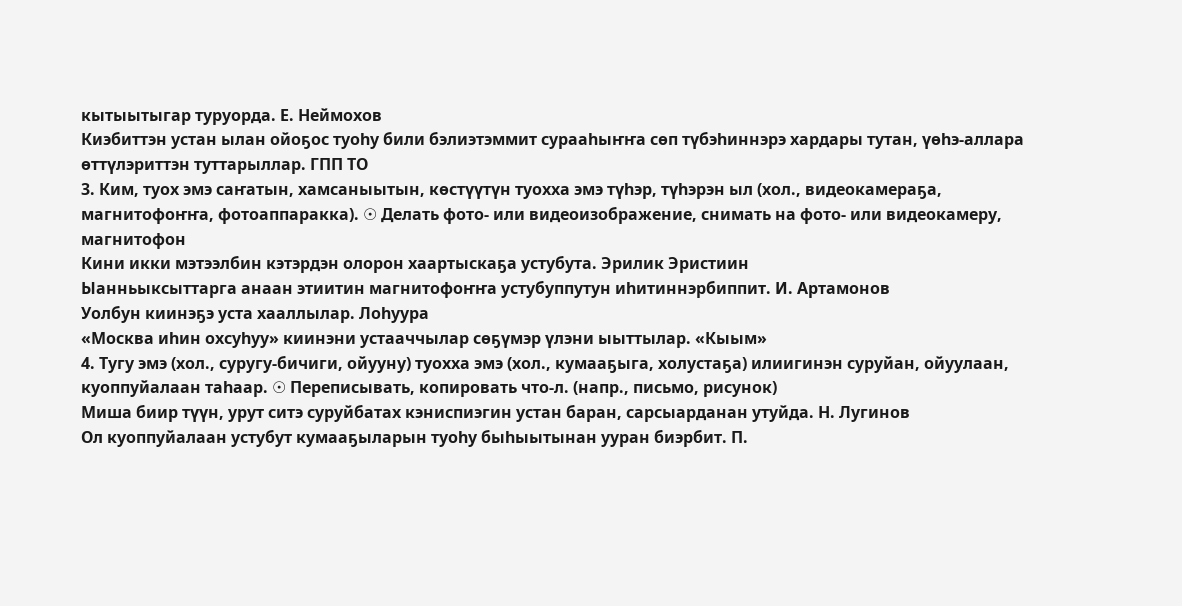кытыытыгар туруорда. Е. Неймохов
Киэбиттэн устан ылан ойоҕос туоһу били бэлиэтэммит сурааһыҥҥа сөп түбэһиннэрэ хардары тутан, үөһэ-аллара өттүлэриттэн туттарыллар. ГПП ТО
3. Ким, туох эмэ саҥатын, хамсаныытын, көстүүтүн туохха эмэ түһэр, түһэрэн ыл (хол., видеокамераҕа, магнитофоҥҥа, фотоаппаракка). ☉ Делать фото- или видеоизображение, снимать на фото- или видеокамеру, магнитофон
Кини икки мэтээлбин кэтэрдэн олорон хаартыскаҕа устубута. Эрилик Эристиин
Ыанньыксыттарга анаан этиитин магнитофоҥҥа устубуппутун иһитиннэрбиппит. И. Артамонов
Уолбун киинэҕэ уста хааллылар. Лоһуура
«Москва иһин охсуһуу» киинэни устааччылар сөҕүмэр үлэни ыыттылар. «Кыым»
4. Тугу эмэ (хол., суругу-бичиги, ойууну) туохха эмэ (хол., кумааҕыга, холустаҕа) илиигинэн суруйан, ойуулаан, куоппуйалаан таһаар. ☉ Переписывать, копировать что-л. (напр., письмо, рисунок)
Миша биир түүн, урут ситэ суруйбатах кэниспиэгин устан баран, сарсыарданан утуйда. Н. Лугинов
Ол куоппуйалаан устубут кумааҕыларын туоһу быһыытынан ууран биэрбит. П.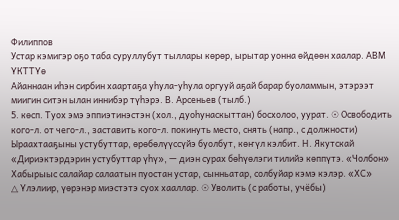Филиппов
Устар кэмигэр оҕо таба суруллубут тыллары көрөр, ырытар уонна өйдөөн хаалар. АВМ ҮКТТҮө
Айаннаан иһэн сирбин хаартаҕа уһула-уһула оргууй аҕай барар буоламмын, этэрээт миигин ситэн ылан иннибэр түһэрэ. В. Арсеньев (тылб.)
5. көсп. Туох эмэ эппиэтинэстэн (хол., дуоһунаскыттан) босхолоо, уурат. ☉ Освободить кого-л. от чего-л., заставить кого-л. покинуть место, снять (напр., с должности)
Ыраахтааҕыны устубуттар, өрөбөлүүссүйэ буолбут, көҥүл кэлбит. Н. Якутскай
«Дириэктэрдэрин устубуттар үһү», — диэн сурах бөһүөлэги тилийэ көппүтэ. «Чолбон»
Хабырыыс салайар салаатын пуостан устар, сынньатар, солбуйар кэмэ кэлэр. «ХС»
△ Үлэлиир, үөрэнэр миэстэтэ суох хааллар. ☉ Уволить (с работы, учёбы)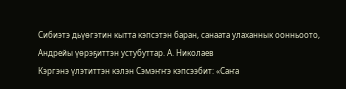Сибиэтэ дьүөгэтин кытта кэпсэтэн баран, санаата улаханнык оонньоото, Андрейы үөрэҕиттэн устубуттар. А. Николаев
Кэргэнэ үлэтиттэн кэлэн Сэмэҥҥэ кэпсээбит: «Саҥа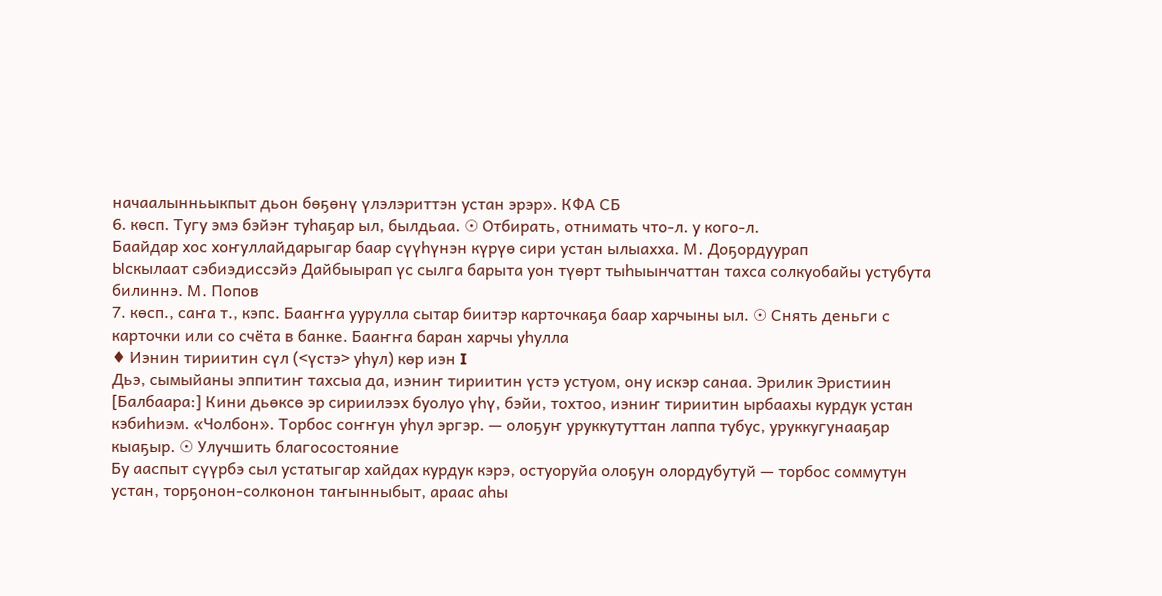начаалынньыкпыт дьон бөҕөнү үлэлэриттэн устан эрэр». КФА СБ
6. көсп. Тугу эмэ бэйэҥ туһаҕар ыл, былдьаа. ☉ Отбирать, отнимать что-л. у кого-л.
Баайдар хос хоҥуллайдарыгар баар сүүһүнэн күрүө сири устан ылыахха. М. Доҕордуурап
Ыскылаат сэбиэдиссэйэ Дайбыырап үс сылга барыта уон түөрт тыһыынчаттан тахса солкуобайы устубута билиннэ. М. Попов
7. көсп., саҥа т., кэпс. Бааҥҥа уурулла сытар биитэр карточкаҕа баар харчыны ыл. ☉ Снять деньги с карточки или со счёта в банке. Бааҥҥа баран харчы уһулла
♦ Иэнин тириитин сүл (<үстэ> уһул) көр иэн I
Дьэ, сымыйаны эппитиҥ тахсыа да, иэниҥ тириитин үстэ устуом, ону искэр санаа. Эрилик Эристиин
[Балбаара:] Кини дьөксө эр сириилээх буолуо үһү, бэйи, тохтоо, иэниҥ тириитин ырбаахы курдук устан кэбиһиэм. «Чолбон». Торбос соҥҥун уһул эргэр. — олоҕуҥ уруккутуттан лаппа тубус, уруккугунааҕар кыаҕыр. ☉ Улучшить благосостояние
Бу ааспыт сүүрбэ сыл устатыгар хайдах курдук кэрэ, остуоруйа олоҕун олордубутуй — торбос соммутун устан, торҕонон-солконон таҥынныбыт, араас аһы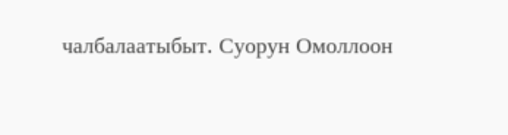чалбалаатыбыт. Суорун Омоллоон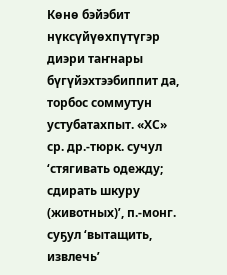Көнө бэйэбит нүксүйүөхпүтүгэр диэри таҥнары бүгүйэхтээбиппит да, торбос соммутун устубатахпыт. «ХС»
ср. др.-тюрк. сучул ‘стягивать одежду; сдирать шкуру (животных)’, п.-монг. суҕул ‘вытащить, извлечь’